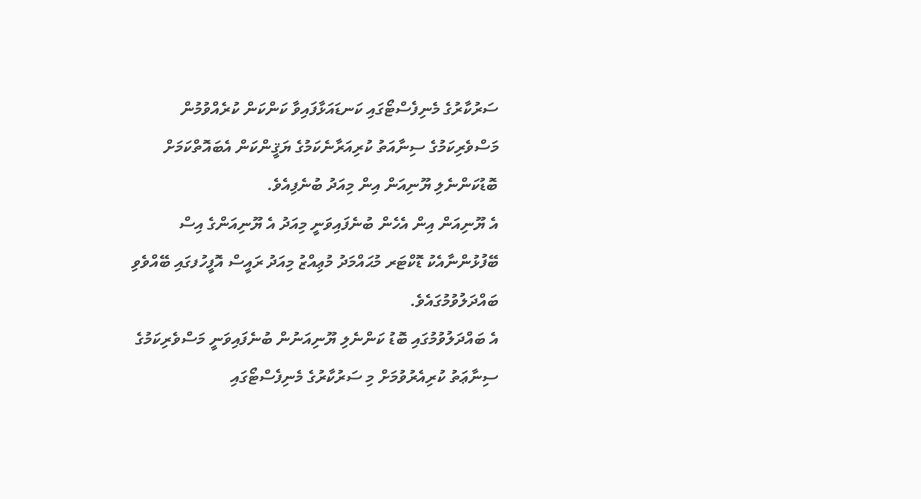ސަރުކާރުގެ މެނިފެސްޓޯގައި ކަނޑައަޅާފައިވާ ކަންކަން ކުރެއްވުމުން މަސްވެރިކަމުގެ ސިނާއަތު ކުރިއަރާނެކަމުގެ ޔަޤީންކަން އެބައޮތްކަމަށް ބޮޑުކަންނެލި ޔޫނިއަން އިން މިއަދު ބުނެފިއެވެ.
އެ ޔޫނިއަން އިން އެހެން ބުނެފައިވަނީ މިއަދު އެ ޔޫނިއަންގެ އިސް ބޭފުޅުންނާއެކު ޑޮކްޓަރ މުޙައްމަދު މުޢިއްޒު މިއަދު ރައީސް އޮފީހުފގައި ބޭއްވެވި ބައްދަލުވުމުގައެވެ.
އެ ބައްދަލުވުމުގައި ބޮޑު ކަންނެލި ޔޫނިއަނުން ބުނެފައިވަނީ މަސްވެރިކަމުގެ ސިނާޢަތު ކުރިއެރުވުމަށް މި ސަރުކާރުގެ މެނިފެސްޓޯގައި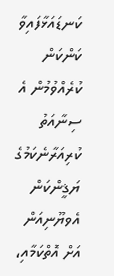ކަނޑައަޅާފައިވާ ކަންކަން ކުރެއްވުމުން އެ ސިނާއަތު ކުރިއަރާނެކަމުގެ ޔަޤީންކަން އެވޔޫނިއަން އަށް އޮތްކަމާއި،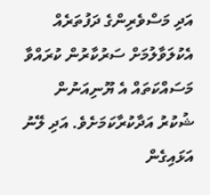އަދި މަސްވެރިންގެ ދަފުތަރެއް އެކުލަވާލުމަށް ސަރުކާރުން ކުރައްވާ މަސައްކަތައް އެ ޔޫނިއަނުން ޝުކުރު އަދާކުރާކަމަށެވެ. އަދި ލޭނު އަޅައިގެން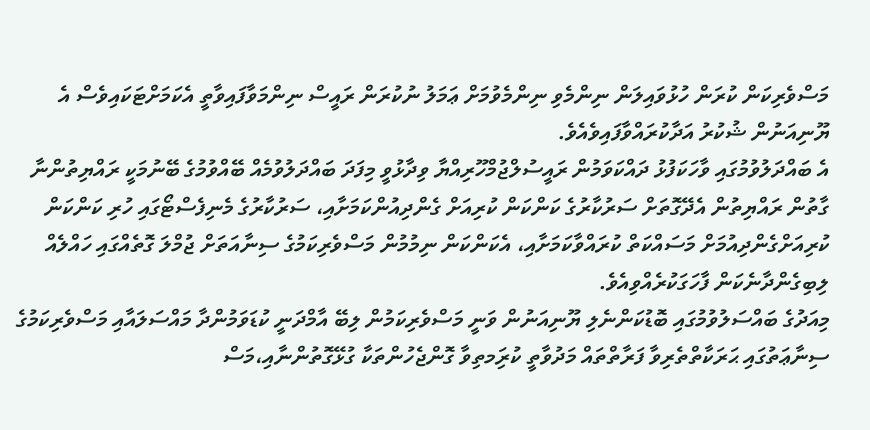މަސްވެރިކަން ކުރަން ހުޅުވައިލަން ނިންމެވި ނިންމެވުމަށް ޢަމަލު ނުކުރަން ރައީސް ނިންމަވާފައިވާތީ އެކަމަށްޓަކައިވެސް އެ ޔޫނިއަނުން ޝުކުރު އަދާކުރައްވާފައިވެއެވެ.
އެ ބައްދަލުވުމުގައި ވާހަކަފުޅު ދައްކަވަމުން ރައީސުލްޖުމްހޫރިއްޔާ ވިދާޅުވީ މިފަދަ ބައްދަލުވުމެއް ބޭއްވުމުގެ ބޭނުމަކީ ރައްޔިތުންނާ ގާތުން ރައްޔިތުން އެދޭގޮތަށް ސަރުކާރުގެ ކަންކަން ކުރިއަށް ގެންދިއުންކަމަށާއި، ސަރުކާރުގެ މެނިފެސްޓޯގައި ހުރި ކަންކަން ކުރިއަށްގެންދިއުމަށް މަސައްކަތް ކުރައްވާކަމަށާއި، އެކަންކަން ނިމުމުން މަސްވެރިކަމުގެ ސިނާއަތަށް ޖުމްލަ ގޮތެއްގައި ހައްލެއް ލިބިގެންދާނެކަން ފާހަގަކުރެއްވިއެވެ.
މިއަދުގެ ބައްސަލުވުމުގައި ބޮޑުކަންނެލި ޔޫނިއަނުން ވަނީ މަސްވެރިކަމުން ލިބޭ އާމްދަނީ ކުޑަވަމުންދާ މައްސަލައާއި މަސްވެރިކަމުގެ ސިނާޢަތުގައި ޙަރަކާތްތެރިވާ ފަރާތްތައް މަދުވާތީ ކުރިަމތިވާ ގޮންޖެހުންތަކާ ގުޅޭގޮތުންނާއި،މަސް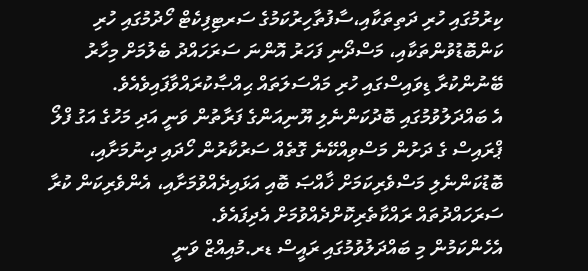ކިރުމުގައި ހުރި ދަތިތަކާއި،ސާފުތާހިރުކަމުގެ ސަރޓިފިކެޓް ހޯދުމުގައި ހުރި ކަންބޮޑުވުންތަކާއި، މަސްދޯނި ފަހަރު އޮންނަ ސަރަހައްދު ބެލުމަށް މިހާރު ބޭނުންކުރާ ޑިވައިސްގައި ހުރި މައްސަލަތައް ޙިއްޞާކުރައްވާފައިވެއެވެ.
އެ ބައްދަލުވުމުގައި ބޮދުކަންނެލި ޔޫނިއަންގެ ފަރާތުން ވަނީ އަދި މަހުގެ އަގު ފްލޯ ޕްރައިސް ގެ ދަށުން މަސްވިއްކޭނެ ގޮތެއް ސަރުކާރުން ހޯދައި ދިނުމަށާއި، ބޮޑުކަންނެލި މަސްވެރިކަމަށް ޚާއްޞަ ބޮއި އަޅައިދެއްވުމަށާއި، އެންވެރިކަން ކުރާ ސަރަހައްދުތައް ރައްކާތެރިކޮށްދެއްވުމަށް އެދިފައެވެ.
އެހެންކަމުން މި ބައްދަލުވުމުގައި ރައީސް ޑރ.މުއިއްޒް ވަނީ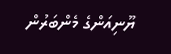ޔޫނިއަންގެ މެންބަރުން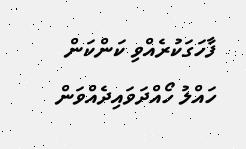ފާހަގަކުރެއްވި ކަންކަން ހައްލު ހޯއްދަވައިދެއްވަން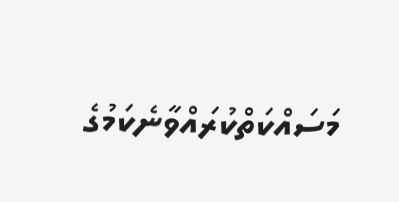މަސައްކަތްކުރައްވާނެކަމުގެ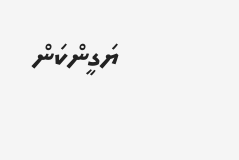ޔަގީންކަން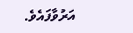އަރުވާފައެވެ.